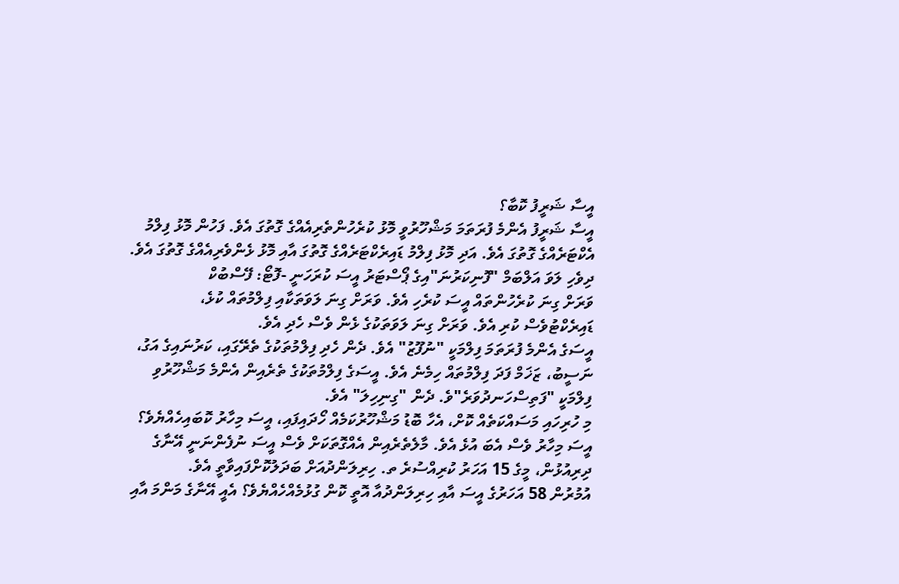އީސާ ޝަރީފު ކޮބާ؟
އީސާ ޝަރީފު އެންމެ ފުރަތަމަ މަޝްހޫރުވީ މޮޅު ކުރެހުންތެރިއެއްގެ ގޮތުގަ އެވެ. ފަހުން މޮޅު ފިލްމު އެކްޓަރެއްގެ ގޮތުގަ އެވެ. އަދި މޮޅު ފިލްމު ޑައިރެކްޓަރެއްގެ ގޮތުގަ އާއި މޮޅު ޅެންވެރިއެއްގެ ގޮތުގަ އެވެ.
ދިވެހި ލަވަ އަލްބަމް "ފޮނިކަރުނަ"އިގެ ޕޯސްޓަރު އީސަ ކުރަހަނީ -ފޮޓޯ: ފޭސްބުކް
ވަރަށް ގިނަ ކުރެހުންތައް އީސަ ކުރެހި އެވެ. ވަރަށް ގިނަ ލަވަތަކާއި ފިލްމުތައް ކުޅެ، ޑައިރެކްޓުވެސް ކުރި އެވެ. ވަރަށް ގިނަ ލަވަތަކުގެ ޅެން ވެސް ހެދި އެވެ.
އީސަގެ އެންމެ ފުރަތަމަ ފިލްމަކީ "ނުފޫޒު" އެވެ. ދެން ހެދި ފިލްމުތަކުގެ ތެރޭގައި، ކަރުނައިގެ އަގު، ނަސީބު، ޒަޚަމް ފަދަ ފިލްމުތައް ހިމެނެ އެވެ. އީސަގެ ފިލްމުތަކުގެ ތެރެއިން އެންމެ މަޝްހޫރުވި ފިލްމަކީ "ފަތިސްހަނދުވަރެ"ވެ. ދެން "ގިނިހިލަ" އެވެ.
މި ހުރިހައި މަސައްކަތެއް ކޮށް، އެހާ ބޮޑު މަޝްހޫރުކަމެއް ހޯދައިފައި، އީސަ މިހާރު ކޮބައިހެއްޔެވެ؟
އީސަ މިހާރު ވެސް އެބަ އުޅެ އެވެ. މާލެތެރެއިން އެއްގޮތަކަށް ވެސް އީސަ ނުފެންނަނީ އޭނާގެ ދިރިއުޅުން، މީގެ 15 އަހަރު ކުރިއްސުރެ ތ. ހިރިލަންދުއަށް ބަދަލުކޮށްފައިވާތީ އެވެ.
އުމުރުން 58 އަހަރުގެ އީސަ އާއި ހިރިލަންދުއާ އޮތީ ކޮން ގުޅުމެއްހެއްޔެވެ؟ އެއީ އޭނާގެ މަންމަ އާއި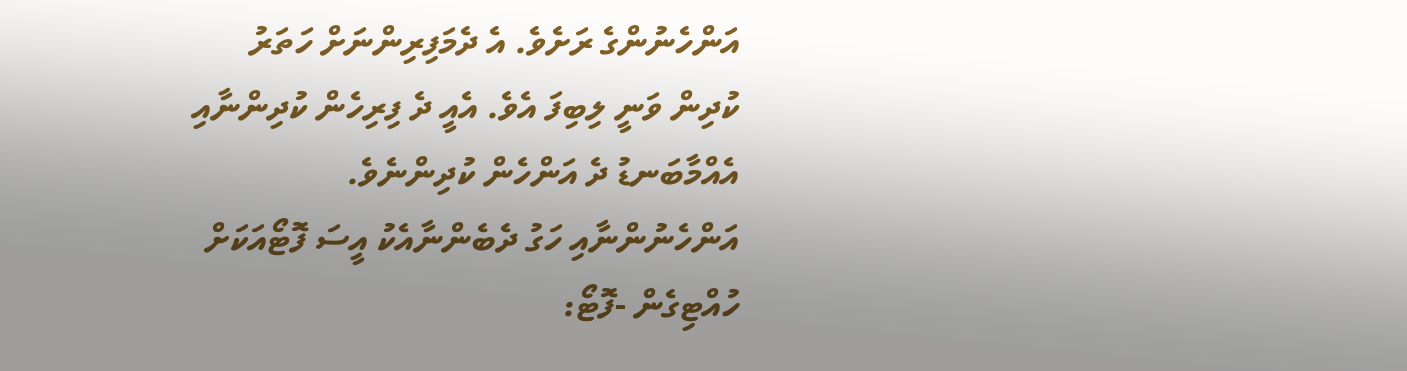އަންހެނުންގެ ރަށެވެ. އެ ދެމަފިރިންނަށް ހަތަރު ކުދިން ވަނީ ލިބިފަ އެވެ. އެއީ ދެ ފިރިހެން ކުދިންނާއި އެއްމާބަނޑު ދެ އަންހެން ކުދިންނެވެ.
އަންހެނުންނާއި ހަގު ދެބެންނާއެކު އީސަ ފޮޓޯއަކަށް ހުއްޓިގެން -ފޮޓޯ: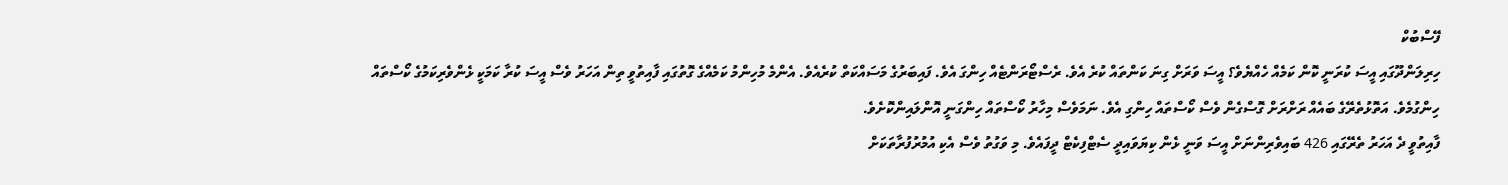ފޭސްބުކް
ހިރިލަންދޫގައި އީސަ ކުރަނީ ކޮން ކަމެއް ހެއްޔެވެ؟ އީސަ ވަރަށް ގިނަ ކަންތައް ކުރެ އެވެ. ރެސްޓޯރަންޓެއް ހިންގަ އެވެ. ފައިބަރުގެ މަސައްކަތް ކުރެއެވެ. އެންމެ މުހިންމު ކަމެއްގެ ގޮތުގައި ފާއިތުވީ ތިން އަހަރު ވެސް އީސަ ކުރާ ކަމަކީ ޅެންވެރިކަމުގެ ކޯސްތައް ހިންގުމެވެ. އަތޮޅުތެރޭގެ ބައެއް ރަށްރަށް ގޮސްގެން ވެސް ކޯސްތައް ހިންގި އެވެ. ނަމަވެސް މިހާރު ކޯސްތައް ހިންގަނީ އޮންލައިންކޮށެވެ.
ފާއިތުވީ ދެ އަހަރު ތެރޭގައި 426 ބައިވެރިންނަށް އީސަ ވަނީ ޅެން ކިޔަވައިދީ ސެޓްފިކެޓް ދީފައެވެ. މި ވަގުތު ވެސް އެކި އުމުރުފުރާތަކަށް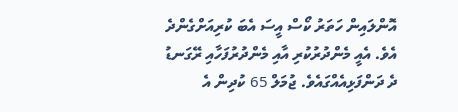އޮންލައިން ހަތަރު ކޯސް އީސަ އެބަ ކުރިއަށްގެންދެ އެވެ. އެއީ މެންދުރުކުރި އާއި މެންދުރުފަހާއި ރޭގަނޑު ދެ ދަންފަޅިއެއްގައެވެ. ޖުމަލް 65 ކުދިން އެ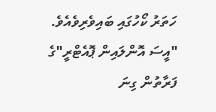ހަތަރު ކޯހުގައި ބައިވެރިވެއެވެ.
"އީސަ އޮންލައިން ޕޮއެޓްރީ"ގެ ފަރާތުން ގިނަ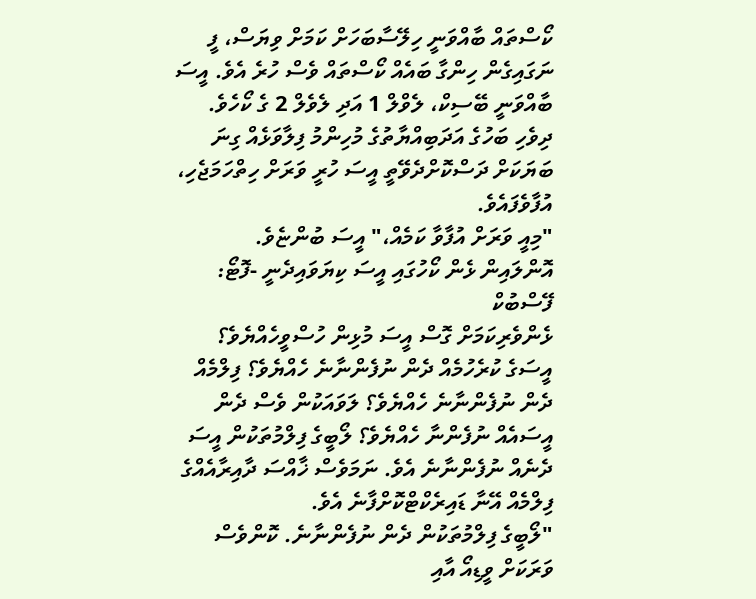ކޯސްތައް ބާއްވަނީ ހިލޭސާބަހަށް ކަމަށް ވިޔަސް، ފީ ނަގައިގެން ހިންގާ ބައެއް ކޯސްތައް ވެސް ހުރެ އެވެ. އީސަ ބާއްވަނީ ބޭސިކް، ލެވްލް 1 އަދި ލެވެލް 2 ގެ ކޯހެވެ.
ދިވެހި ބަހުގެ އަދަބިއްޔާތުގެ މުހިންމު ފިލާވަޅެއް ގިނަ ބަޔަކަށް ދަސްކޮށްދެވޭތީ އީސަ ހުރީ ވަރަށް ހިތްހަމަޖެހި، އުފާވެފައެވެ.
"މިއީ ވަރަށް އުފާވާ ކަމެއް،" އީސަ ބުންޏެވެ.
އޮންލައިން ޅެން ކޯހުގައި އީސަ ކިޔަވައިދެނީ -ފޮޓޯ: ފޭސްބުކް
ޅެންވެރިކަމަށް ގޮސް އީސަ މުޅިން ހުސްވީހެއްޔެވެ؟ އީސަގެ ކުރެހުމެއް ދެން ނުފެންނާނެ ހެއްޔެވެ؟ ފިލްމެއް ދެން ނުފެންނާނެ ހެއްޔެވެ؟ ލަވައަކުން ވެސް ދެން އީސައެއް ނުފެންނާ ހެއްޔެވެ؟ ލޯބީގެ ފިލްމުތަކުން އީސަ ދެނެއް ނުފެންނާނެ އެވެ. ނަމަވެސް ޚާއްސަ ދާއިރާއެއްގެ ފިލްމެއް އޭނާ ޑައިރެކްޓްކޮށްފާނެ އެވެ.
"ލޯބީގެ ފިލްމުތަކުން ދެން ނުފެންނާނެ. ކޮންވެސް ވަރަކަށް ވީޑިއޯ އާއި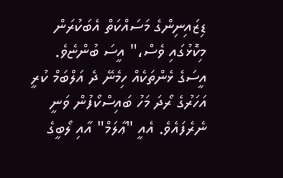ޑިޒައިނިންގެ މަސައްކަތް އެބަކުރަން މިކޮޅުގައި ވެސް،" އީސަ ބުންޏެވެ.
އީސަގެ ޅެންތަކެއް ހިމެނޭ ދެ އަލްބަމް ކުރީ އަހަރުގެ ރޯދަ މަހު ބައިސްކޯފުން ވަނީ ނެރެފައެވެ. އެއީ "ޢާލަމް" އާއި ލޯބީގެ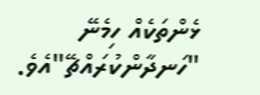ޅެންތަކެއް ހިމެނޭ "ހަނދާންކުރައްޗޭ"އެވެ.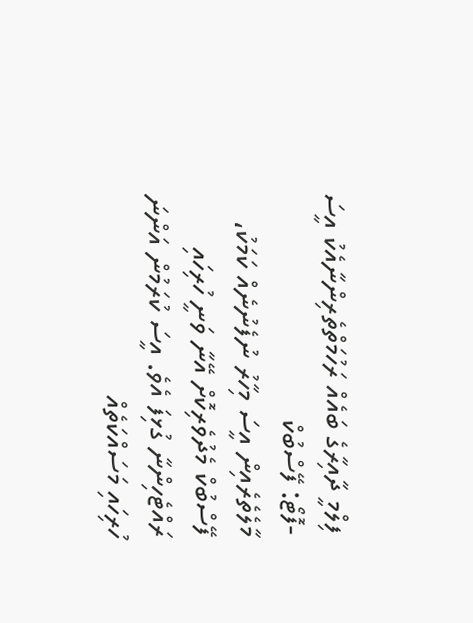ފިލްމީ ދާއިރާގެ ބައެއް ރަހުމަތްތެރިންނާއެކު އީސަ -ފޮޓޯ: ފޭސްބުކް
މާލެތެރެއިން އީސަ މިހާރު ނުފެނުނެއް ކަމަކު، ފޭސްބުކް މެދުވެރިކޮށް އޭނާ ވަނީ ހުރިހައި ރައްޓެހިންނާ ގުޅިފަ އެވެ. އީސަ ކުރަމުން އަންނަ ހުރިހައި މަސައްކަތެއް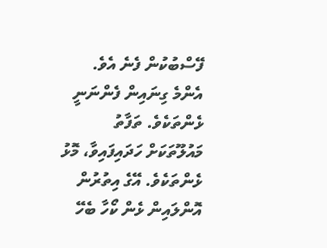ފޭސްބުކުން ފެނެ އެވެ. އެންމެ ގިނައިން ފެންނަނީ ޅެންތަކެވެ. ތަފާތު މައުލޫތަކަށް ހަދައިފައިވާ، މޮޅު ޅެންތަކެވެ. އޭގެ އިތުރުން އޮންލައިން ޅެން ކޯހާ ބެހޭ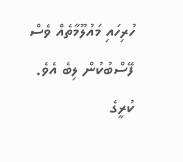ހުރިހައި މައުލޫމާތެއް ވެސް ފޭސްބުކުން ލިބެ އެވެ. ކުރީގެ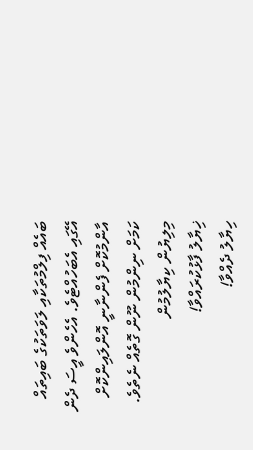ބައެއް ފިލްމުތަކާއި ލަވަތަކުގެ ބައިތައް އޭގައި އެބަހުއްޓެވެ. އެހެންވެ އީސަ ދެން އާންމުކޮށް ފެންނާނީ އޮންލައިންކޮށް ކަމަށް ނިންމުން ނޫން ގޮތެއް ނެތެވެ.
މިލިޔުން ކިޔާލުމުން
ޚިޔާލު ފާޅުކުރައްވާ!
ހިޔާލު ދެއްވާ!